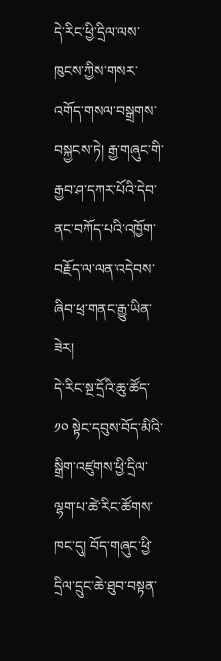དེ་རིང་ཕྱི་དྲིལ་ལས་ཁུངས་ཀྱིས་གསར་འགོད་གསལ་བསྒྲགས་བསྐྱངས་ཏེ། རྒྱ་གཞུང་གི་རྒྱབ་ཤ་དཀར་པོའི་དེབ་ནང་བཀོད་པའི་འཁྱོག་བརྗོད་ལ་ལན་འདེབས་ཞིབ་ཕྲ་གནང་རྒྱུ་ཡིན་ཟེར།
དེ་རིང་སྔ་དྲོའི་ཆུ་ཚོད་ ༡༠ སྟེང་དབུས་བོད་མིའི་སྒྲིག་འཛུགས་ཕྱི་དྲིལ་ལྷག་པ་ཚེ་རིང་ཚོགས་ཁང་དུ། བོད་གཞུང་ཕྱི་དྲིལ་དྲུང་ཆེ་ཐུབ་བསྟན་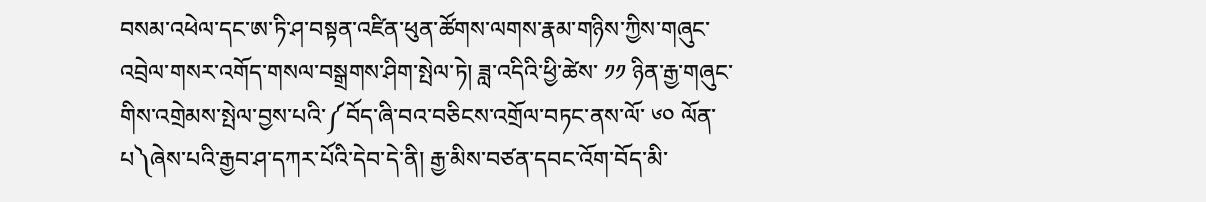བསམ་འཕེལ་དང་ཨ་ཏི་ཤ་བསྟན་འཛིན་ཕུན་ཚོགས་ལགས་རྣམ་གཉིས་ཀྱིས་གཞུང་འབྲེལ་གསར་འགོད་གསལ་བསྒྲགས་ཤིག་སྤེལ་ཏེ། ཟླ་འདིའི་ཕྱི་ཚེས་ ༡༡ ཉིན་རྒྱ་གཞུང་གིས་འགྲེམས་སྤེལ་བྱས་པའི་༼བོད་ཞི་བའ་བཅིངས་འགྲོལ་བཏང་ནས་ལོ་ ༦༠ ལོན་པ༽ཞེས་པའི་རྒྱབ་ཤ་དཀར་པོའི་དེབ་དེ་ནི། རྒྱ་མིས་བཙན་དབང་འོག་བོད་མི་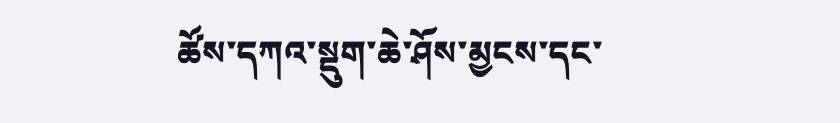ཚོས་དཀའ་སྡུག་ཆེ་ཤོས་མྱངས་དང་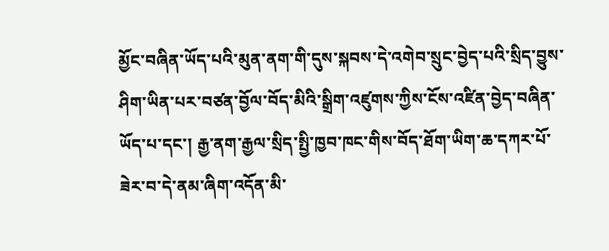མྱོང་བཞིན་ཡོད་པའི་མུན་ནག་གི་དུས་སྐབས་དེ་འགེབ་སྲུང་བྱེད་པའི་སྲིད་བྱུས་ཤིག་ཡིན་པར་བཙན་བྱོལ་བོད་མིའི་སྒྲིག་འཛུགས་ཀྱིས་ངོས་འཛིན་བྱེད་བཞིན་ཡོད་པ་དང་། རྒྱ་ནག་རྒྱལ་སྲིད་སྤྱི་ཁྱབ་ཁང་གིས་བོད་ཐོག་ཡིག་ཆ་དཀར་པོ་ཟེར་བ་དེ་ནམ་ཞིག་འདོན་མི་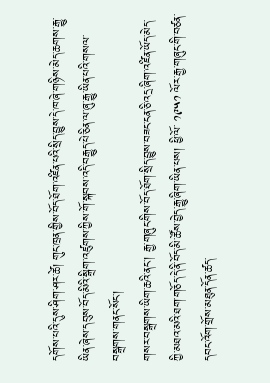དགོས་པའི་དུས་ཤིག་ཤར་ཚེ། གུང་ཁྲན་གྱིས་བོད་ཐོག་འཛིན་པའི་སྲིད་བྱུས་དེ་ཁ་ཞེ་གཉིས་མེད་ཆགས་རྒྱུ་ཡིན་ཞེས་དབུས་བོད་མིའི་སྒྲིག་འཛུགས་ཀྱིས་གོ་སྐབས་འདི་བརྒྱུད་པེ་ཅིན་ལ་ཞུ་རྒྱུ་ཡིན་པའི་གསལ་བསྒྲགས་གནང་སོང་།
གསར་བསྒྲགས་ཡིག་ཆའི་ནང་། རྒྱ་གཞུང་གིས་བོད་ཐོག་སྲིད་བྱུས་བཟང་ངན་ཅི་འདྲ་ཞིག་འཛིན་ཡོད་མེད་ཀྱི་མཐའ་མའི་ཐག་གཅོད་དེ་ནི་བོད་མི་ཚོས་བྱེད་རྒྱུ་ཞིག་ཡིན་པས། ཕྱི་ལོ་ ༡༩༥༡ ལོར་རྒྱ་གཞུང་གི་བཙན་དབང་འོག་གྲོས་མཐུན་དོན་ཚད་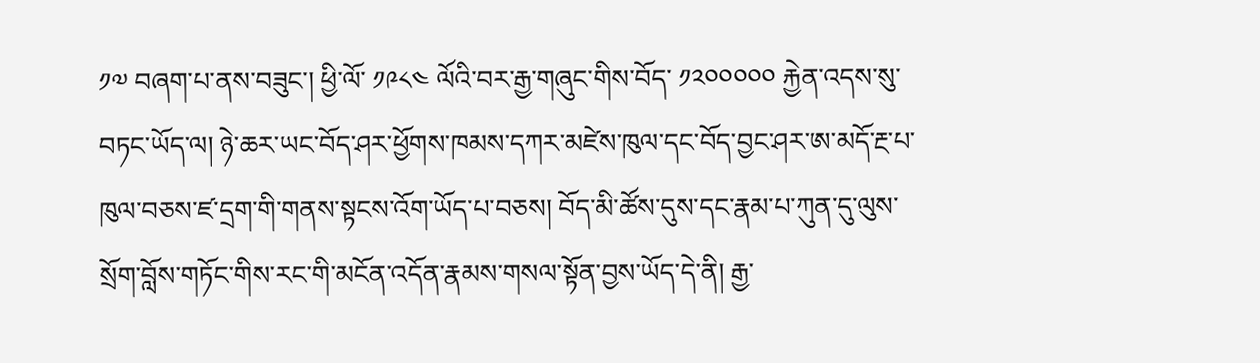༡༧ བཞག་པ་ནས་བཟུང་། ཕྱི་ལོ་ ༡༩༨༤ ལོའི་བར་རྒྱ་གཞུང་གིས་བོད་ ༡༢༠༠༠༠༠ རྐྱེན་འདས་སུ་བཏང་ཡོད་ལ། ཉེ་ཆར་ཡང་བོད་ཤར་ཕྱོགས་ཁམས་དཀར་མཛེས་ཁུལ་དང་བོད་བྱང་ཤར་ཨ་མདོ་རྔ་པ་ཁུལ་བཅས་ཛ་དྲག་གི་གནས་སྟངས་འོག་ཡོད་པ་བཅས། བོད་མི་ཚོས་དུས་དང་རྣམ་པ་ཀུན་དུ་ལུས་སྲོག་བློས་གཏོང་གིས་རང་གི་མངོན་འདོན་རྣམས་གསལ་སྟོན་བྱས་ཡོད་དེ་ནི། རྒྱ་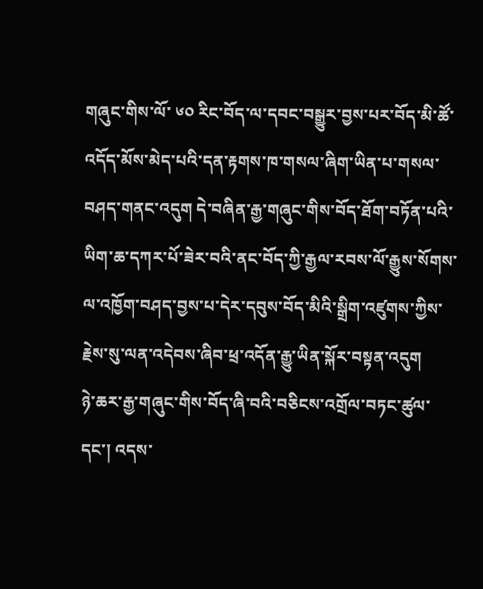གཞུང་གིས་ལོ་ ༦༠ རིང་བོད་ལ་དབང་བསྒྱུར་བྱས་པར་བོད་མི་ཚོ་འདོད་མོས་མེད་པའི་དན་རྟགས་ཁ་གསལ་ཞིག་ཡིན་པ་གསལ་བཤད་གནང་འདུག དེ་བཞིན་རྒྱ་གཞུང་གིས་བོད་ཐོག་བཏོན་པའི་ཡིག་ཆ་དཀར་པོ་ཟེར་བའི་ནང་བོད་ཀྱི་རྒྱལ་རབས་ལོ་རྒྱུས་སོགས་ལ་འཁྱོག་བཤད་བྱས་པ་དེར་དབུས་བོད་མིའི་སྒྲིག་འཛུགས་ཀྱིས་རྗེས་སུ་ལན་འདེབས་ཞིབ་ཕྲ་འདོན་རྒྱུ་ཡིན་སྐོར་བསྟན་འདུག
ཉེ་ཆར་རྒྱ་གཞུང་གིས་བོད་ཞི་བའི་བཅིངས་འགྲོལ་བཏང་ཚུལ་དང་། འདས་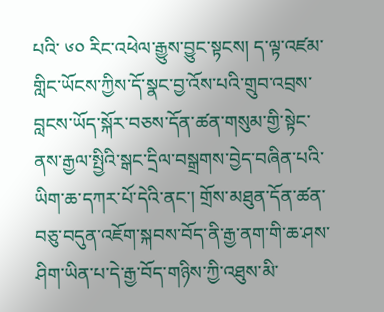པའི་ ༦༠ རིང་འཕེལ་རྒྱུས་བྱུང་སྟངས། ད་ལྟ་འཛམ་གླིང་ཡོངས་ཀྱིས་དོ་སྣང་བྱ་འོས་པའི་གྲུབ་འབྲས་བླངས་ཡོད་སྐོར་བཅས་དོན་ཚན་གསུམ་གྱི་སྟེང་ནས་རྒྱལ་སྤྱིའི་སྒང་དྲིལ་བསྒྲགས་བྱེད་བཞིན་པའི་ཡིག་ཆ་དཀར་པོ་དེའི་ནང་། གྲོས་མཐུན་དོན་ཚན་བཅུ་བདུན་འཇོག་སྐབས་བོད་ནི་རྒྱ་ནག་གི་ཆ་ཤས་ཤིག་ཡིན་པ་དེ་རྒྱ་བོད་གཉིས་ཀྱི་འཐུས་མི་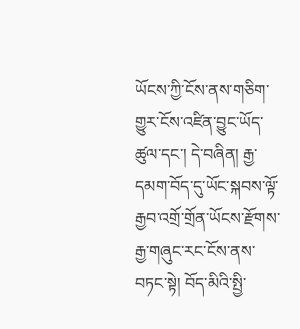ཡོངས་ཀྱི་ངོས་ནས་གཅིག་གྱུར་ངོས་འཛིན་བྱུང་ཡོད་ཚུལ་དང་། དེ་བཞིན། རྒྱ་དམག་བོད་དུ་ཡོང་སྐབས་ལྟོ་རྒྱབ་འགྲོ་གྲོན་ཡོངས་རྫོགས་རྒྱ་གཞུང་རང་ངོས་ནས་བཏང་སྟེ། བོད་མིའི་སྤྱི་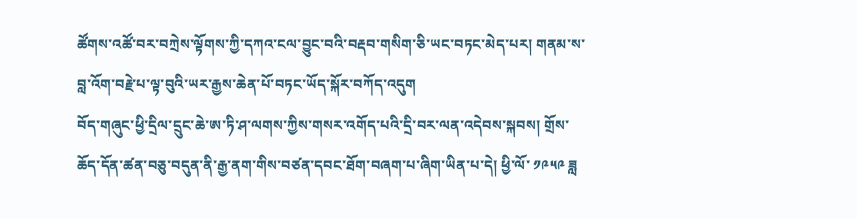ཚོགས་འཚོ་བར་བཀྲེས་ལྟོགས་ཀྱི་དཀའ་ངལ་བྱུང་བའི་བརྡབ་གསིག་ཅི་ཡང་བཏང་མེད་པར། གནམ་ས་བླ་འོག་བརྗེ་པ་ལྟ་བུའི་ཡར་རྒྱས་ཆེན་པོ་བཏང་ཡོད་སྐོར་བཀོད་འདུག
བོད་གཞུང་ཕྱི་དྲིལ་དྲུང་ཆེ་ཨ་ཏི་ཤ་ལགས་ཀྱིས་གསར་འགོད་པའི་དྲི་བར་ལན་འདེབས་སྐབས། གྲོས་ཆོད་དོན་ཚན་བཅུ་བདུན་ནི་རྒྱ་ནག་གིས་བཙན་དབང་ཐོག་བཞག་པ་ཞིག་ཡིན་པ་དེ། ཕྱི་ལོ་ ༡༩༥༩ ཟླ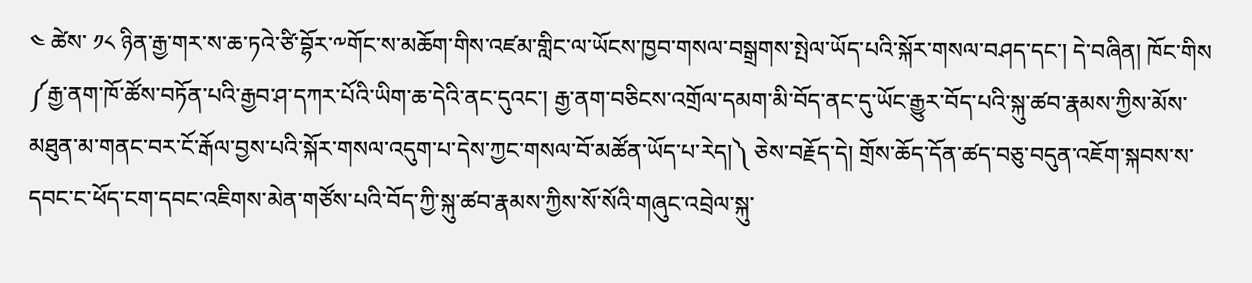༤ ཚེས་ ༡༨ ཉིན་རྒྱ་གར་ས་ཆ་ཏའེ་ཙི་བྷོར་༸གོང་ས་མཆོག་གིས་འཛམ་གླིང་ལ་ཡོངས་ཁྱབ་གསལ་བསྒྲགས་སྤེལ་ཡོད་པའི་སྐོར་གསལ་བཤད་དང་། དེ་བཞིན། ཁོང་གིས ༼རྒྱ་ནག་ཁོ་ཚོས་བཏོན་པའི་རྒྱབ་ཤ་དཀར་པོའི་ཡིག་ཆ་དེའི་ནང་དུའང་། རྒྱ་ནག་བཅིངས་འགྲོལ་དམག་མི་བོད་ནང་དུ་ཡོང་རྒྱུར་བོད་པའི་སྐུ་ཚབ་རྣམས་ཀྱིས་མོས་མཐུན་མ་གནང་བར་ངོ་རྒོལ་བྱས་པའི་སྐོར་གསལ་འདུག་པ་དེས་ཀྱང་གསལ་བོ་མཚོན་ཡོད་པ་རེད།༽ ཅེས་བརྗོད་དེ། གྲོས་ཆོད་དོན་ཚད་བཅུ་བདུན་འཇོག་སྐབས་ས་དབང་ང་ཕོད་ངག་དབང་འཇིགས་མེན་གཙོས་པའི་བོད་ཀྱི་སྐུ་ཚབ་རྣམས་ཀྱིས་སོ་སོའི་གཞུང་འབྲེལ་སྐུ་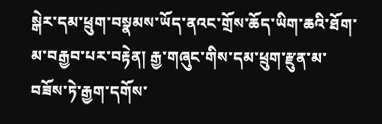སྒེར་དམ་ཕྲུག་བསྣམས་ཡོད་ནའང་གྲོས་ཆོད་ཡིག་ཆའི་ཐོག་མ་བརྒྱབ་པར་བརྟེན། རྒྱ་གཞུང་གིས་དམ་ཕྲུག་རྫུན་མ་བཟོས་ཏེ་རྒྱག་དགོས་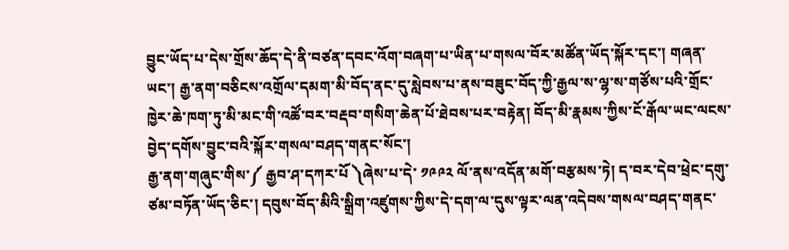བྱུང་ཡོད་པ་དེས་གྲོས་ཆོད་དེ་ནི་བཙན་དབང་འོག་བཞག་པ་ཡིན་པ་གསལ་བོར་མཚོན་ཡོད་སྐོར་དང་། གཞན་ཡང་། རྒྱ་ནག་བཅིངས་འགྲོལ་དམག་མི་བོད་ནང་དུ་སླེབས་པ་ནས་བཟུང་བོད་ཀྱི་རྒྱལ་ས་ལྷ་ས་གཙོས་པའི་གྲོང་ཁྱེར་ཆེ་ཁག་ཏུ་མི་མང་གི་འཚོ་བར་བརྡབ་གསིག་ཆེན་པོ་ཐེབས་པར་བརྟེན། བོད་མི་རྣམས་ཀྱིས་ངོ་རྒོལ་ཡང་ལངས་བྱེད་དགོས་བྱུང་བའི་སྐོར་གསལ་བཤད་གནང་སོང་།
རྒྱ་ནག་གཞུང་གིས་༼ རྒྱབ་ཤ་དཀར་པོ ༽ཞེས་པ་དེ་ ༡༩༩༢ ལོ་ནས་འདོན་མགོ་བརྩམས་ཏེ། ད་བར་དེབ་ཕྲེང་དགུ་ཙམ་བཏོན་ཡོད་ཅིང་། དབུས་བོད་མིའི་སྒྲིག་འཛུགས་ཀྱིས་དེ་དག་ལ་དུས་ལྟར་ལན་འདེབས་གསལ་བཤད་གནང་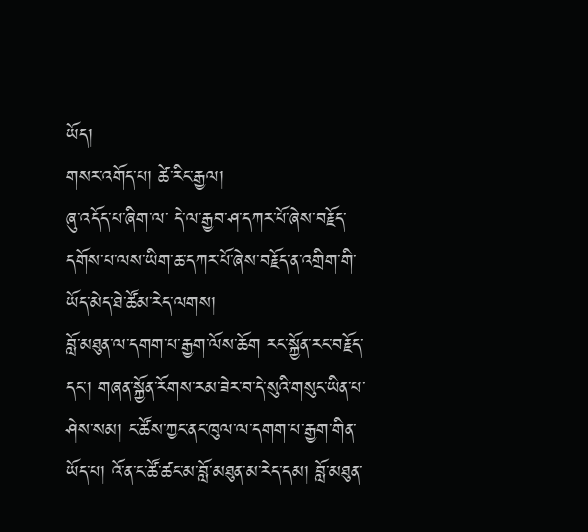ཡོད།
གསར་འགོད་པ། ཚེ་རིང་རྒྱལ།
ཞུ་འདོད་པ་ཞིག་ལ་ དེ་ལ་རྒྱབ་ཤ་དཀར་པོ་ཞེས་བརྗོད་དགོས་པ་ལས་ཡིག་ཆ་དཀར་པོ་ཞེས་བརྗོད་ན་འགྲིག་གི་ཡོད་མེད་ཐེ་ཚོམ་རེད་ལགས།
བློ་མཐུན་ལ་དགག་པ་རྒྱག་ལོས་ཆོག རང་སྐྱོན་རང་བརྗོད་དང་། གཞན་སྐྱོན་རོགས་རམ་ཟེར་བ་དེ་སུའི་གསུང་ཡིན་པ་ཤེས་སམ། ང་ཚོས་ཀྱང་ནང་ཁུལ་ལ་དགག་པ་རྒྱག་གིན་ཡོད་པ། འོ་ན་ང་ཚོ་ཚང་མ་བློ་མཐུན་མ་རེད་དམ། བློ་མཐུན་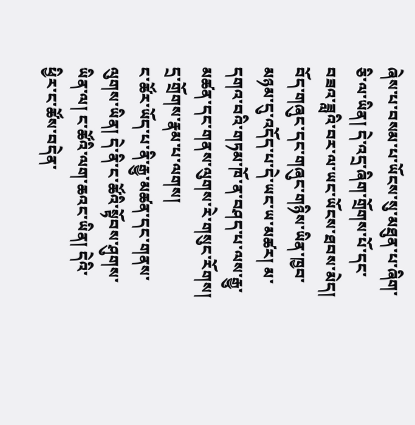ཞེས་པ་བསམ་པ་ཡོངས་སུ་མཐུན་པ་ཞིག་ཅི་ལ་ཡིན། དེ་འདྲ་ཞིག་གྲོགས་པོ་དང་བཟའ་ཟླའི་བར་ལ་ཡང་ཡོངས་ཐབས་མེད།
བོད་གཞུང་དང་གཞུང་གཉིས་ཡིན་ཁྱབ་མཉམ་དུ་འདོད་པ་དེ་ཡང་ཡ་མཚར། མ་དགའ་བའི་གཏམ་ཁོ་ན་བཤད་པ་ལས་རྒྱུ་མཚན་དང་གནས་ལུགས་རེ་གསུང་རོགས།
དྲ་གྲོགས་རྣམ་པ་ལགས།
ང་ཚོར་ཡོད་པ་ནི་རྒྱུ་མཚན་དང་གནས་ལུགས་ཡིན། དེ་ནི་ང་ཚོའི་སྟོབས་ཤུགས་ཡིན་ལ། ང་ཚོའི་ལག་ཆའང་ཡིན། དེའི་ཕྱིར་ང་ཚོས་བདེན་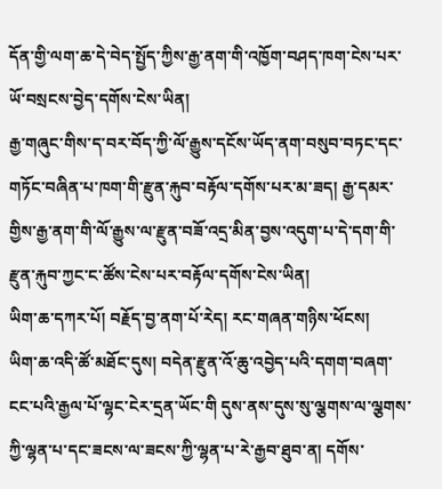དོན་གྱི་ལག་ཆ་དེ་བེད་སྤྱོད་ཀྱིས་རྒྱ་ནག་གི་འཁྱོག་བཤད་ཁག་ངེས་པར་ཡོ་བསྲངས་བྱེད་དགོས་ངེས་ཡིན།
རྒྱ་གཞུང་གིས་ད་བར་བོད་ཀྱི་ལོ་རྒྱུས་དངོས་ཡོད་ནག་བསུབ་བཏང་དང་གཏོང་བཞིན་པ་ཁག་གི་རྫུན་རྐུབ་བརྟོལ་དགོས་པར་མ་ཟད། རྒྱ་དམར་གྱིས་རྒྱ་ནག་གི་ལོ་རྒྱུས་ལ་རྫུན་བཟོ་འདྲ་མིན་བྱས་འདུག་པ་དེ་དག་གི་རྫུན་རྐུབ་ཀྱང་ང་ཚོས་ངེས་པར་བརྟོལ་དགོས་ངེས་ཡིན།
ཡིག་ཆ་དཀར་པོ། བརྗོད་བྱ་ནག་པོ་རེད། རང་གཞན་གཉིས་ཕོངས།
ཡིག་ཆ་འདི་ཚོ་མཐོང་དུས། བདེན་རྫུན་འོ་ཆུ་འབྱེད་པའི་དགག་བཞག་ངང་པའི་རྒྱལ་པོ་ལྷང་ངེར་དྲན་ཡོང་གི དུས་ནས་དུས་སུ་ལྕགས་ལ་ལྕགས་ཀྱི་ལྷན་པ་དང་ཟངས་ལ་ཟངས་ཀྱི་ལྷན་པ་རེ་རྒྱབ་ཐུབ་ན། དགོས་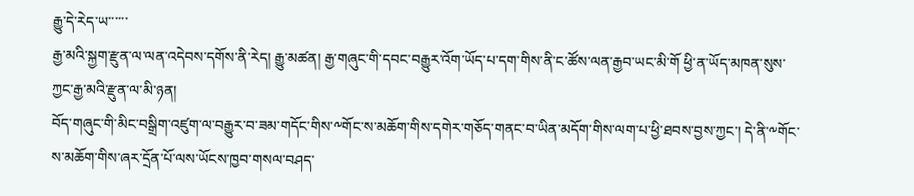རྒྱུ་དེ་རེད་ཡ་་་་་་
རྒྱ་མའི་སྐྱག་རྫུན་ལ་ལན་འདེབས་དགོས་ནི་རེད། རྒྱུ་མཚན། རྒྱ་གཞུང་གི་དབང་བརྒྱུར་འོག་ཡོད་པ་དག་གིས་ནི་ང་ཚོས་ལན་རྒྱབ་ཡང་མི་གོ ཕྱི་ན་ཡོད་མཁན་སུས་ཀྱང་རྒྱ་མའི་རྫུན་ལ་མི་ཉན།
བོད་གཞུང་གི་མིང་བསྒྲིག་འཛུག་ལ་བརྒྱུར་བ་ཟམ་གདོང་གིས་༸གོང་ས་མཆོག་གིས་དགེར་གཅོད་གནང་བ་ཡིན་མདོག་གིས་ལག་པ་ཕྱི་ཐབས་བྱས་ཀྱང་། དེ་ནི་༸གོང་ས་མཆོག་གིས་ཞར་དྲོན་པོ་ལས་ཡོངས་ཁྱབ་གསལ་བཤད་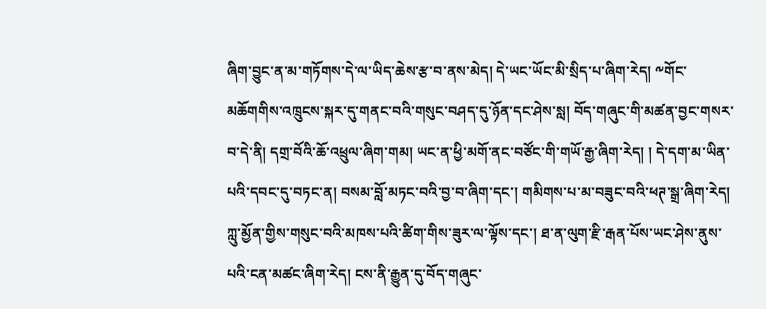ཞིག་བྱུང་ན་མ་གཏོགས་དེ་ལ་ཡིད་ཆེས་རྩ་བ་ནས་མེད། དེ་ཡང་ཡོང་མི་སྲིད་པ་ཞིག་རེད། ༸གོང་མཆོགགིས་འཁྲུངས་སྐར་དུ་གནང་བའི་གསུང་བཤད་དུ་ཉོན་དང་ཤེས་སླ། བོད་གཞུང་གི་མཚན་བྱང་གསར་བ་དེ་ནི། དགྲ་བོའི་ཆོ་འཕྲུལ་ཞིག་གམ། ཡང་ན་ཕྱི་མགོ་ནང་བཙོང་གི་གཡོ་རྒྱ་ཞིག་རེད། ། དེ་དག་མ་ཡིན་པའི་དབང་དུ་བཏང་ན། བསམ་བློ་མཏང་བའི་བྱ་བ་ཞིག་དང་། གམིགས་པ་མ་བཟུང་བའི་ཕཊ་སྒྲ་ཞིག་རེད། ཀླུ་མྱོན་གྱིས་གསུང་བའི་མཁས་པའི་ཚིག་གིས་ཟུར་ལ་ལྟོས་དང་། ཐ་ན་ལུག་རྫི་རྒན་པོས་ཡང་ཤེས་ནུས་པའི་ངན་མཚང་ཞིག་རེད། ངས་ནི་རྒྱུན་དུ་བོད་གཞུང་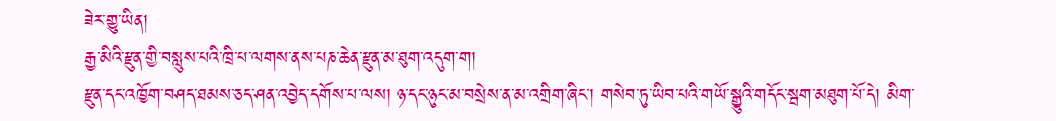ཟེར་གྱུ་ཡིན།
རྒྱ་མིའི་རྫུན་གྱི་བསླུས་པའི་ཁྲི་པ་ལགས་ནས་པཎ་ཆེན་རྫུན་མ་ཐུག་འདུག་ག།
རྫུན་དང་འཁྱོག་བཤད་ཐམས་ཅད་ཤན་འབྱེད་དགོས་པ་ལས། ཉ་དང་ཉུང་མ་བསྲེས་ན་མ་འགྲིག་ཞིང་། གསེབ་ཏུ་ཡིབ་པའི་གཡོ་སྒྱུའི་གདོང་སྦག་མཐུག་པོ་དེ། མིག་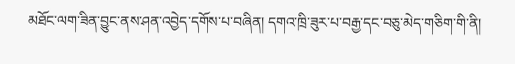མཐོང་ལག་ཟིན་བྱུང་ནས་ཤན་འབྱེད་དགོས་པ་བཞིན། དགའ་ཁྲི་ཟུར་པ་བརྒྱ་དང་བཅུ་མེད་གཅིག་གི་ནི།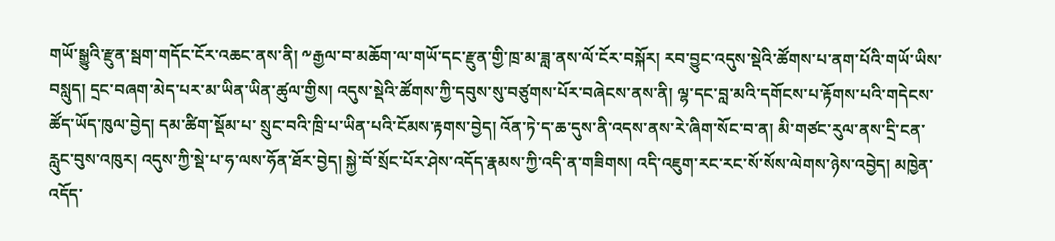གཡོ་སྒྱུའི་རྫུན་སྦག་གདོང་ངོར་འཆང་ནས་ནི། ༸རྒྱལ་བ་མཆོག་ལ་གཡོ་དང་རྫུན་གྱི་ཁྲ་མ་ཟླ་ནས་ལོ་ངོར་བསྐོར། རབ་བྱུང་འདུས་སྡེའི་ཚོགས་པ་ནག་པོའི་གཡོ་ཡིས་བསླུད། དྲང་བཞག་མེད་པར་མ་ཡིན་ཡིན་ཚུལ་གྱིས། འདུས་སྡེའི་ཚོགས་ཀྱི་དབུས་སུ་བཙུགས་པོར་བཞེངས་ནས་ནི། ལྷ་དང་བླ་མའི་དགོངས་པ་རྟོགས་པའི་གདེངས་ཚོད་ཡོད་ཁུལ་བྱེད། དམ་ཚིག་སྡོམ་པ་ སྲུང་བའི་ཁྲི་པ་ཡིན་པའི་ངོམས་རྟགས་བྱེད། འོན་ཏེ་ད་ཆ་དུས་ནི་འདས་ནས་རེ་ཞིག་སོང་བ་ན། མི་གཙང་རུལ་ནས་དྲི་ངན་རླུང་བུས་འཁུར། འདུས་ཀྱི་སྡེ་པ་ཧ་ལས་ཧོན་ཐོར་བྱེད། སྐྱེ་བོ་སྲོང་པོར་ཤེས་འདོད་རྣམས་ཀྱི་འདི་ན་གཟིགས། འདི་འཇུག་རང་རང་སོ་སོས་ལེགས་ཉེས་འབྱེད། མཁྱེན་འདོད་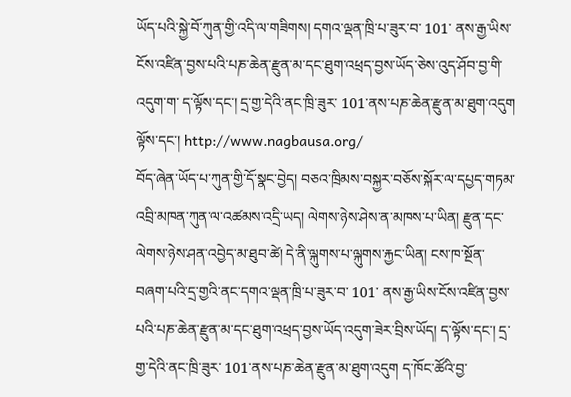ཡོད་པའི་སྐྱེ་བོ་ཀུན་གྱི་འདི་ལ་གཟིགས། དགའ་ལྡན་ཁྲི་པ་ཟུར་བ་ 101་ ནས་རྒྱ་ཡིས་ངོས་འཛིན་བྱས་པའི་པཎ་ཆེན་རྫུན་མ་དང་ཐུག་འཕྲད་བྱས་ཡོད་ཅེས་འུད་ཤོབ་བྱ་གི་འདུག་ག་ ད་ལྟོས་དང་། དྲ་གྱ་དེའི་ནང་ཁྲི་ཟུར་ 101་ནས་པཎ་ཆེན་རྫུན་མ་ཐུག་འདུག ལྟོས་དང་། http://www.nagbausa.org/
བོད་ཞེན་ཡོད་པ་ཀུན་གྱི་དོ་སྣང་བྱེད། བཅའ་ཁྲིམས་བསྐྱར་བཅོས་སྐོར་ལ་དཔྱད་གཏམ་འབྲི་མཁན་ཀུན་ལ་འཚམས་འདྲི་ཡད། ལེགས་ཉེས་ཤེས་ན་མཁས་པ་ཡིན། རྫུན་དང་ལེགས་ཉེས་ཤན་འབྱེད་མ་ཐུབ་ཚེ། དེ་ནི་ལྐུགས་པ་ལྐུགས་རྐྱང་ཡིན། ངས་ཁ་སྔོན་བཞག་པའི་དྲ་གྱའི་ནང་དགའ་ལྡན་ཁྲི་པ་ཟུར་བ་ 101་ ནས་རྒྱ་ཡིས་ངོས་འཛིན་བྱས་པའི་པཎ་ཆེན་རྫུན་མ་དང་ཐུག་འཕྲད་བྱས་ཡོད་འདུག་ཟེར་བྲིས་ཡོད། ད་ལྟོས་དང་། དྲ་གྱ་དེའི་ནང་ཁྲི་ཟུར་ 101་ནས་པཎ་ཆེན་རྫུན་མ་ཐུག་འདུག ད་ཁོང་ཚོའི་བྱ་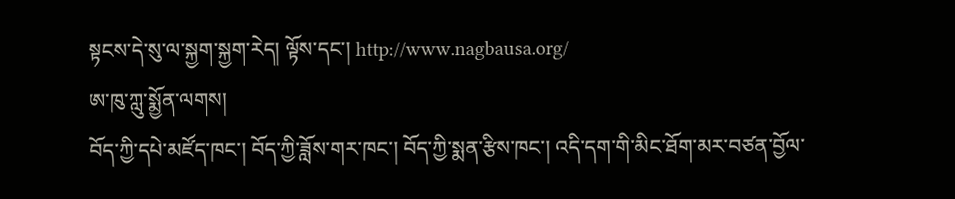སྟངས་དེ་སུ་ལ་སྐྱག་སྐྱག་རེད། ལྟོས་དང་། http://www.nagbausa.org/
ཨ་ཁུ་ཀླུ་སྨྱོན་ལགས།
བོད་ཀྱི་དཔེ་མཛོད་ཁང་། བོད་ཀྱི་ཟློས་གར་ཁང་། བོད་ཀྱི་སྨན་རྩིས་ཁང་། འདི་དག་གི་མིང་ཐོག་མར་བཙན་བྱོལ་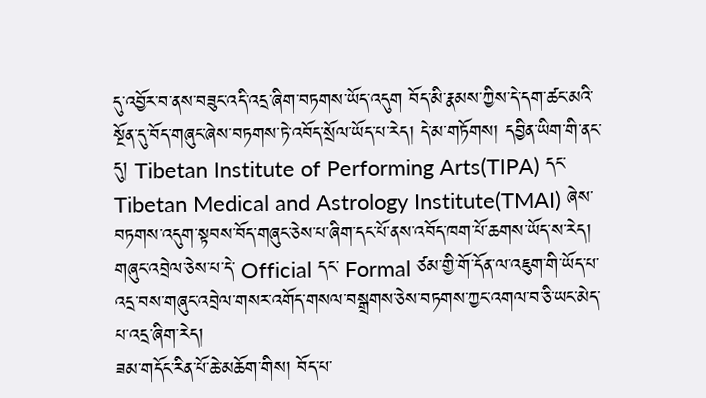དུ་འབྱོར་བ་ནས་བཟུང་འདི་འདྲ་ཞིག་བཏགས་ཡོད་འདུག བོད་མི་རྣམས་ཀྱིས་དེ་དག་ཚང་མའི་སྔོན་དུ་བོད་གཞུང་ཞེས་བཏགས་ཏེ་འབོད་སྲོལ་ཡོད་པ་རེད། དེ་མ་གཏོགས། དབྱིན་ཡིག་གི་ནང་དུ། Tibetan Institute of Performing Arts(TIPA) དང་ Tibetan Medical and Astrology Institute(TMAI) ཞེས་བཏགས་འདུག་སྟབས་བོད་གཞུང་ཅེས་པ་ཞིག་དང་པོ་ནས་འབོད་ཁག་པོ་ཆགས་ཡོད་ས་རེད།
གཞུང་འབྲེལ་ཅེས་པ་དེ་ Official དང་ Formal ཙམ་གྱི་གོ་དོན་ལ་འཇུག་གི་ཡོད་པ་འདྲ་བས་གཞུང་འབྲེལ་གསར་འགོད་གསལ་བསྒྲགས་ཅེས་བཏགས་ཀྱང་འགལ་བ་ཅི་ཡང་མེད་པ་འདྲ་ཞིག་རེད།
ཟམ་གདོང་རིན་པོ་ཆེ་མཆོག་གིས། བོད་པ་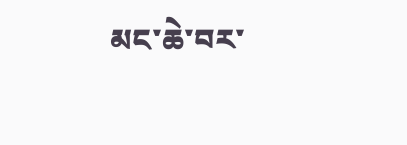མང་ཆེ་བར་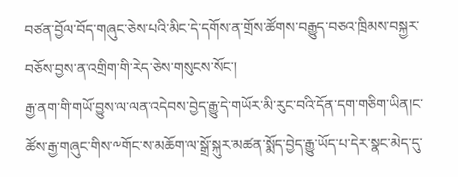བཙན་བྱོལ་བོད་གཞུང་ཅེས་པའི་མིང་དེ་དགོས་ན་གྲོས་ཚོགས་བརྒྱུད་བཅའ་ཁྲིམས་བསྐྱར་བཅོས་བྱས་ན་འགྲིག་གི་རེད་ཅེས་གསུངས་སོང་།
རྒྱ་ནག་གི་གཡོ་བྱུས་ལ་ལན་འདེབས་བྱེད་རྒྱུ་དེ་གཡོར་མི་རུང་བའི་དོན་དག་གཅིག་ཡིན།ང་ཚོས་རྒྱ་གཞུང་གིས་༸གོང་ས་མཆོག་ལ་སྒྲོ་སྐུར་མཚན་སྨོད་བྱེད་རྒྱུ་ཡོད་པ་དེར་སྣང་མེད་དུ་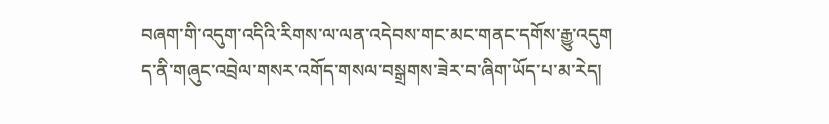བཞག་གི་འདུག་འདིའི་རིགས་ལ་ལན་འདེབས་གང་མང་གནང་དགོས་རྒྱུ་འདུག
ད་ནི་གཞུང་འབྲེལ་གསར་འགོད་གསལ་བསྒྲགས་ཟེར་བ་ཞིག་ཡོད་པ་མ་རེད།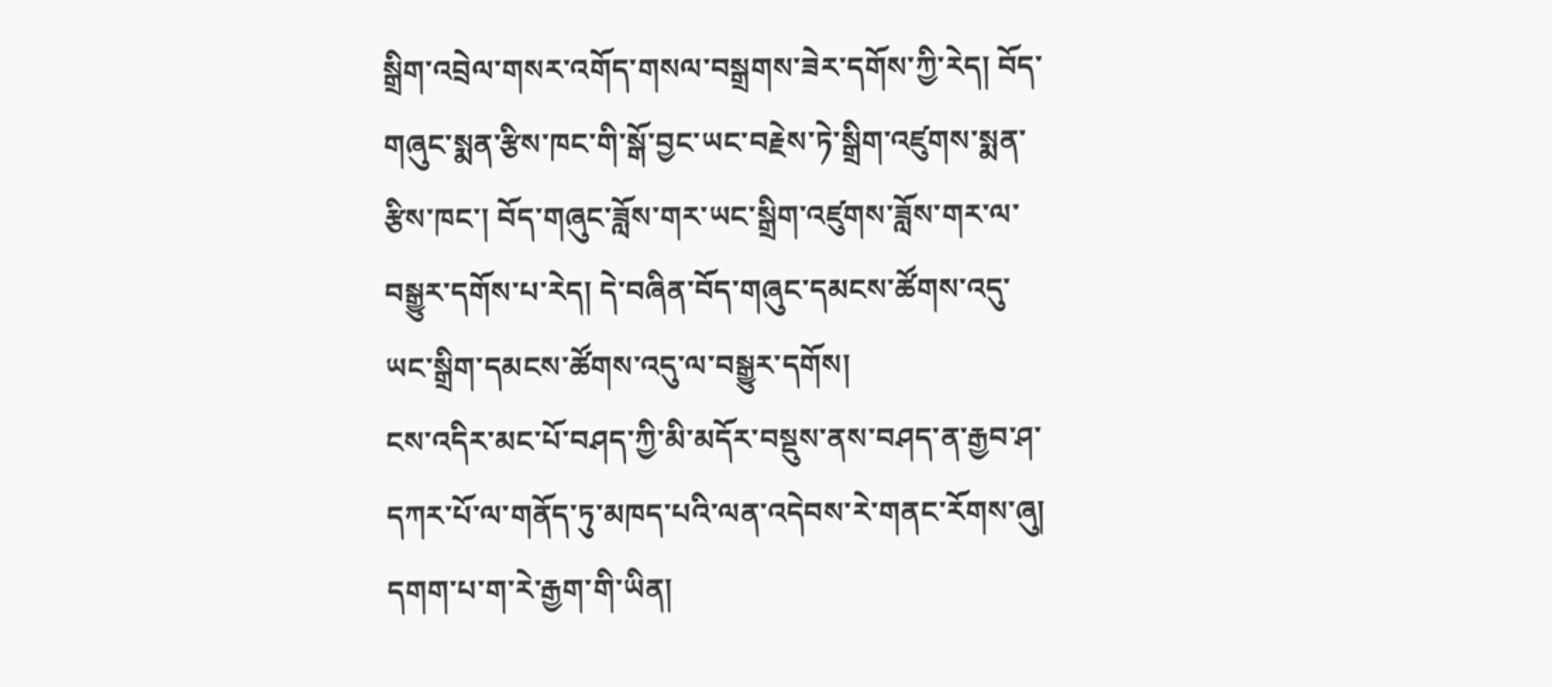སྒྲིག་འབྲེལ་གསར་འགོད་གསལ་བསྒྲགས་ཟེར་དགོས་ཀྱི་རེད། བོད་གཞུང་སྨན་རྩིས་ཁང་གི་སྒོ་བྱང་ཡང་བརྗེས་ཏེ་སྒྲིག་འཛུགས་སྨན་རྩིས་ཁང་། བོད་གཞུང་ཟློས་གར་ཡང་སྒྲིག་འཛུགས་ཟློས་གར་ལ་བསྒྱུར་དགོས་པ་རེད། དེ་བཞིན་བོད་གཞུང་དམངས་ཚོགས་འདུ་ཡང་སྒྲིག་དམངས་ཚོགས་འདུ་ལ་བསྒྱུར་དགོས།
ངས་འདིར་མང་པོ་བཤད་ཀྱི་མི་མདོར་བསྡུས་ནས་བཤད་ན་རྒྱབ་ཤ་དཀར་པོ་ལ་གནོད་ཏུ་མཁད་པའི་ལན་འདེབས་རེ་གནང་རོགས་ཞུ།
དགག་པ་ག་རེ་རྒྱག་གི་ཡིན།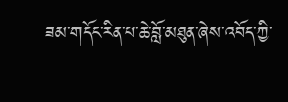ཟམ་གདོང་རིན་པ་ཆེ་བློ་མཐུན་ཞེས་འབོད་ཀྱི་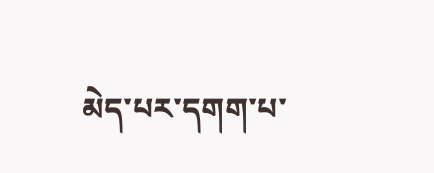མེད་པར་དགག་པ་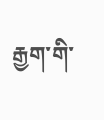རྒྱག་གི་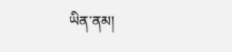ཡིན་ནམ།